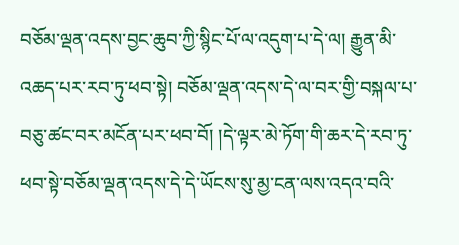བཅོམ་ལྡན་འདས་བྱང་ཆུབ་ཀྱི་སྙིང་པོ་ལ་འདུག་པ་དེ་ལ། རྒྱུན་མི་འཆད་པར་རབ་ཏུ་ཕབ་སྟེ། བཅོམ་ལྡན་འདས་དེ་ལ་བར་གྱི་བསྐལ་པ་བཅུ་ཚང་བར་མངོན་པར་ཕབ་བོ། །དེ་ལྟར་མེ་ཏོག་གི་ཆར་དེ་རབ་ཏུ་ཕབ་སྟེ་བཅོམ་ལྡན་འདས་དེ་དེ་ཡོངས་སུ་མྱ་ངན་ལས་འདའ་བའི་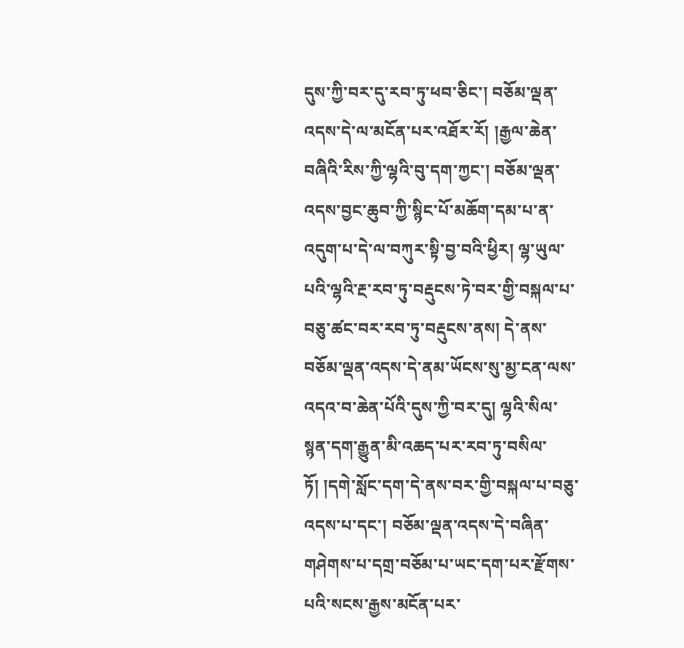དུས་ཀྱི་བར་དུ་རབ་ཏུ་ཕབ་ཅིང་། བཅོམ་ལྡན་འདས་དེ་ལ་མངོན་པར་འཐོར་རོ། །རྒྱལ་ཆེན་བཞིའི་རིས་ཀྱི་ལྷའི་བུ་དག་ཀྱང་། བཅོམ་ལྡན་འདས་བྱང་ཆུབ་ཀྱི་སྙིང་པོ་མཆོག་དམ་པ་ན་འདུག་པ་དེ་ལ་བཀུར་སྟི་བྱ་བའི་ཕྱིར། ལྷ་ཡུལ་པའི་ལྷའི་རྔ་རབ་ཏུ་བརྡུངས་ཏེ་བར་གྱི་བསྐལ་པ་བཅུ་ཚང་བར་རབ་ཏུ་བརྡུངས་ནས། དེ་ནས་བཅོམ་ལྡན་འདས་དེ་ནམ་ཡོངས་སུ་མྱ་ངན་ལས་འདའ་བ་ཆེན་པོའི་དུས་ཀྱི་བར་དུ། ལྷའི་སིལ་སྙན་དག་རྒྱུན་མི་འཆད་པར་རབ་ཏུ་བསིལ་ཏོ། །དགེ་སློང་དག་དེ་ནས་བར་གྱི་བསྐལ་པ་བཅུ་འདས་པ་དང་། བཅོམ་ལྡན་འདས་དེ་བཞིན་གཤེགས་པ་དགྲ་བཅོམ་པ་ཡང་དག་པར་རྫོགས་པའི་སངས་རྒྱས་མངོན་པར་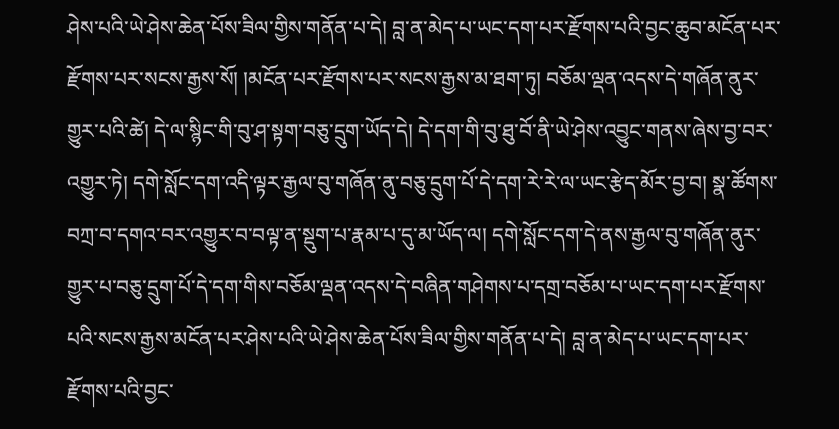ཤེས་པའི་ཡེ་ཤེས་ཆེན་པོས་ཟིལ་གྱིས་གནོན་པ་དེ། བླ་ན་མེད་པ་ཡང་དག་པར་རྫོགས་པའི་བྱང་ཆུབ་མངོན་པར་རྫོགས་པར་སངས་རྒྱས་སོ། །མངོན་པར་རྫོགས་པར་སངས་རྒྱས་མ་ཐག་ཏུ། བཅོམ་ལྡན་འདས་དེ་གཞོན་ནུར་གྱུར་པའི་ཚེ། དེ་ལ་སྙིང་གི་བུ་ཤ་སྟག་བཅུ་དྲུག་ཡོད་དེ། དེ་དག་གི་བུ་ཐུ་བོ་ནི་ཡེ་ཤེས་འབྱུང་གནས་ཞེས་བྱ་བར་འགྱུར་ཏེ། དགེ་སློང་དག་འདི་ལྟར་རྒྱལ་བུ་གཞོན་ནུ་བཅུ་དྲུག་པོ་དེ་དག་རེ་རེ་ལ་ཡང་རྩེད་མོར་བྱ་བ། སྣ་ཚོགས་བཀྲ་བ་དགའ་བར་འགྱུར་བ་བལྟ་ན་སྡུག་པ་རྣམ་པ་དུ་མ་ཡོད་ལ། དགེ་སློང་དག་དེ་ནས་རྒྱལ་བུ་གཞོན་ནུར་གྱུར་པ་བཅུ་དྲུག་པོ་དེ་དག་གིས་བཅོམ་ལྡན་འདས་དེ་བཞིན་གཤེགས་པ་དགྲ་བཅོམ་པ་ཡང་དག་པར་རྫོགས་པའི་སངས་རྒྱས་མངོན་པར་ཤེས་པའི་ཡེ་ཤེས་ཆེན་པོས་ཟིལ་གྱིས་གནོན་པ་དེ། བླ་ན་མེད་པ་ཡང་དག་པར་རྫོགས་པའི་བྱང་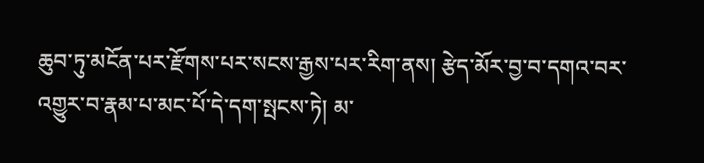ཆུབ་ཏུ་མངོན་པར་རྫོགས་པར་སངས་རྒྱས་པར་རིག་ནས། རྩེད་མོར་བྱ་བ་དགའ་བར་འགྱུར་བ་རྣམ་པ་མང་པོ་དེ་དག་སྤངས་ཏེ། མ་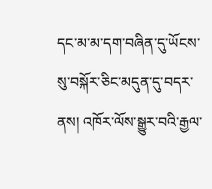དང་མ་མ་དག་བཞིན་དུ་ཡོངས་སུ་བསྐོར་ཅིང་མདུན་དུ་བདར་ནས། འཁོར་ལོས་སྒྱུར་བའི་རྒྱལ་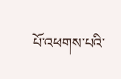པོ་འཕགས་པའི་